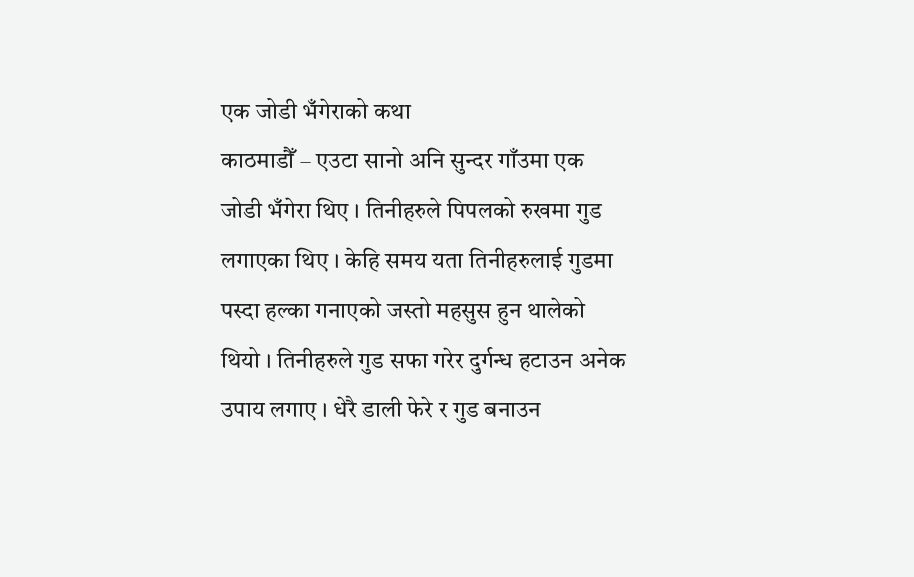एक जोडी भँगेराको कथा
काठमाडौँ – एउटा सानो अनि सुन्दर गाँउमा एक जोडी भँगेरा थिए । तिनीहरुले पिपलको रुखमा गुड लगाएका थिए । केहि समय यता तिनीहरुलाई गुडमा पस्दा हल्का गनाएको जस्तो महसुस हुन थालेको थियो । तिनीहरुले गुड सफा गरेर दुर्गन्ध हटाउन अनेक उपाय लगाए । धेरै डाली फेरे र गुड बनाउन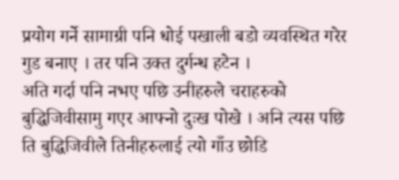प्रयोग गर्ने सामाग्री पनि धोई पखाली बडो व्यवस्थित गरेर गुड बनाए । तर पनि उक्त दुर्गन्ध हटेन ।
अति गर्दा पनि नभए पछि उनीहरुले चराहरुको बुद्धिजिवीसामु गएर आफ्नो दुःख पोखे । अनि त्यस पछि ति बुद्धिजिवीले तिनीहरुलाई त्यो गाँउ छोडि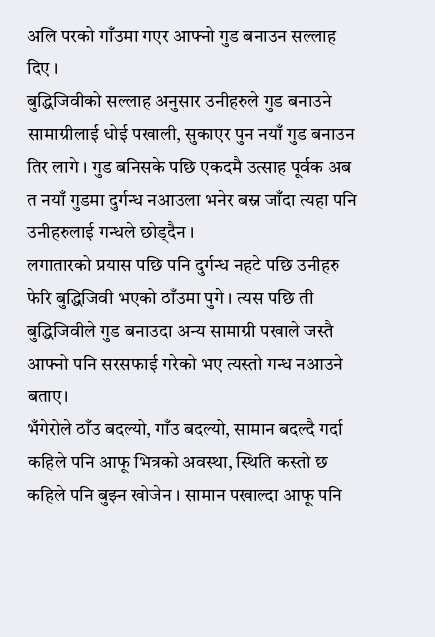अलि परको गाँउमा गएर आफ्नो गुड बनाउन सल्लाह दिए ।
बुद्धिजिवीको सल्लाह अनुसार उनीहरुले गुड बनाउने सामाग्रीलाई धोई पखाली, सुकाएर पुन नयाँ गुड बनाउन तिर लागे । गुड बनिसके पछि एकदमै उत्साह पूर्वक अब त नयाँ गुडमा दुर्गन्ध नआउला भनेर बस्न जाँदा त्यहा पनि उनीहरुलाई गन्धले छोड्दैन ।
लगातारको प्रयास पछि पनि दुर्गन्ध नहटे पछि उनीहरु फेरि बुद्धिजिवी भएको ठाँउमा पुगे । त्यस पछि ती बुद्धिजिवीले गुड बनाउदा अन्य सामाग्री पखाले जस्तै आफ्नो पनि सरसफाई गरेको भए त्यस्तो गन्ध नआउने बताए।
भँगेरोले ठाँउ बदल्यो, गाँउ बदल्यो, सामान बदल्दै गर्दा कहिले पनि आफू भित्रको अवस्था, स्थिति कस्तो छ कहिले पनि बुझ्न खोजेन । सामान पखाल्दा आफू पनि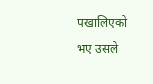पखालिएको भए उसले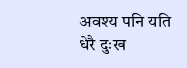अवश्य पनि यति धेरै दुःख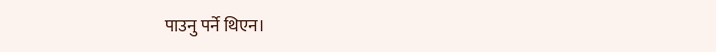पाउनु पर्ने थिएन।